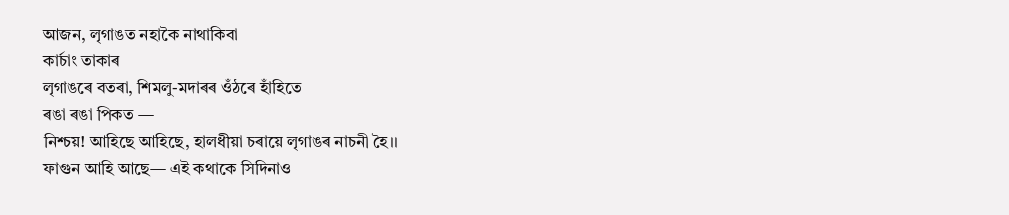আজন, লৃগাঙত নহাকৈ নাথাকিবা
কাৰ্চাং তাকাৰ
লৃগাঙৰে বতৰা, শিমলু-মদাৰৰ ওঁঠৰে হাঁহিতে
ৰঙা ৰঙা পিকত —
নিশ্চয়! আহিছে আহিছে, হালধীয়া চৰায়ে লৃগাঙৰ নাচনী হৈ।।
ফাগুন আহি আছে— এই কথাকে সিদিনাও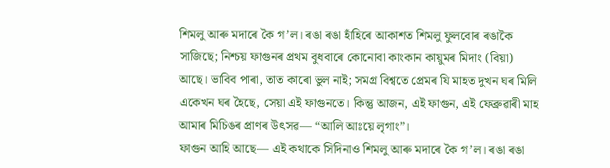শিমলু আৰু মদাৰে কৈ গ’ল। ৰঙা ৰঙা হাঁহিৰে আকাশত শিমলু ফুলবোৰ ৰঙাকৈ সাজিছে; নিশ্চয় ফাগুনৰ প্ৰথম বুধবাৰে কোনোবা কাংকান কায়ুমৰ মিদাং (বিয়া) আছে। ভাবিব পাৰা, তাত কাৰো ভুল নাই; সমগ্ৰ বিশ্বতে প্ৰেমৰ যি মাহত দুখন ঘৰ মিলি একেখন ঘৰ হৈছে, সেয়া এই ফাগুনতে। কিন্তু আজন, এই ফাগুন, এই ফেব্ৰুৱাৰী মাহ আমাৰ মিচিঙৰ প্ৰাণৰ উৎসৱ— “আলি আঃয়ে লৃগাং”।
ফাগুন আহি আছে— এই কথাকে সিদিনাও শিমলু আৰু মদাৰে কৈ গ’ল। ৰঙা ৰঙা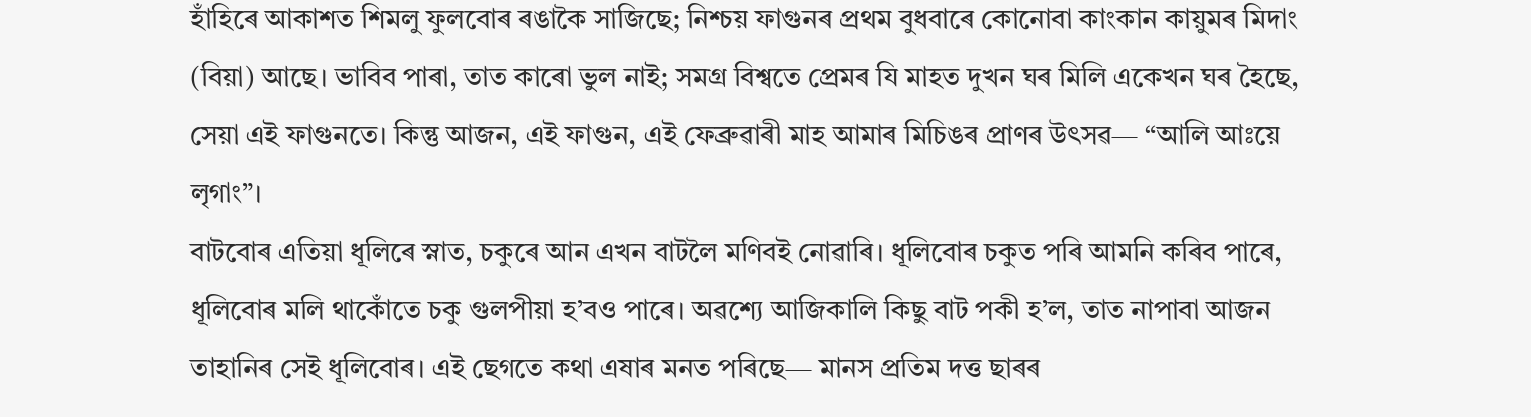হাঁহিৰে আকাশত শিমলু ফুলবোৰ ৰঙাকৈ সাজিছে; নিশ্চয় ফাগুনৰ প্ৰথম বুধবাৰে কোনোবা কাংকান কায়ুমৰ মিদাং (বিয়া) আছে। ভাবিব পাৰা, তাত কাৰো ভুল নাই; সমগ্ৰ বিশ্বতে প্ৰেমৰ যি মাহত দুখন ঘৰ মিলি একেখন ঘৰ হৈছে, সেয়া এই ফাগুনতে। কিন্তু আজন, এই ফাগুন, এই ফেব্ৰুৱাৰী মাহ আমাৰ মিচিঙৰ প্ৰাণৰ উৎসৱ— “আলি আঃয়ে লৃগাং”।
বাটবোৰ এতিয়া ধূলিৰে স্নাত, চকুৰে আন এখন বাটলৈ মণিবই নোৱাৰি। ধূলিবোৰ চকুত পৰি আমনি কৰিব পাৰে, ধূলিবোৰ মলি থাকোঁতে চকু গুলপীয়া হ’বও পাৰে। অৱশ্যে আজিকালি কিছু বাট পকী হ’ল, তাত নাপাবা আজন তাহানিৰ সেই ধূলিবোৰ। এই ছেগতে কথা এষাৰ মনত পৰিছে— মানস প্ৰতিম দত্ত ছাৰৰ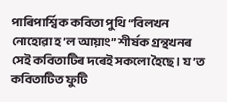পাৰিপাৰ্শ্বিক কবিতা পুথি “বিলখন নোহোৱা হ’ল আয়াং” শীৰ্ষক গ্ৰন্থখনৰ সেই কবিতাটিৰ দৰেই সকলো হৈছে। য’ত কবিতাটিত ফুটি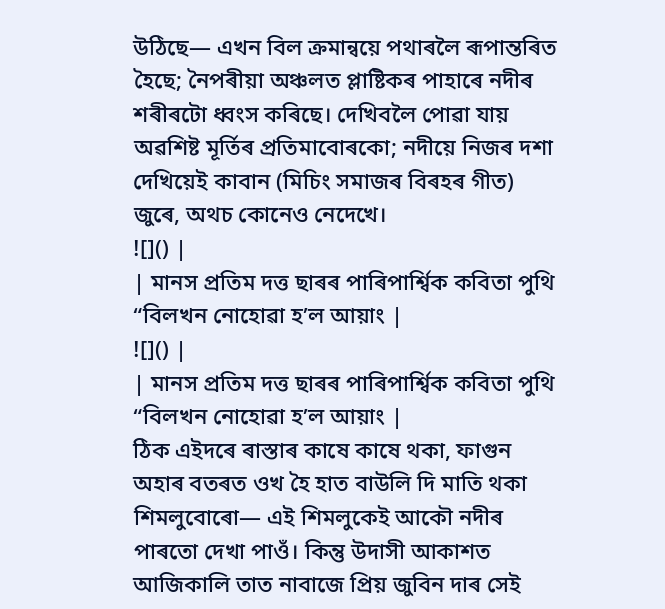উঠিছে— এখন বিল ক্ৰমান্বয়ে পথাৰলৈ ৰূপান্তৰিত হৈছে; নৈপৰীয়া অঞ্চলত প্লাষ্টিকৰ পাহাৰে নদীৰ শৰীৰটো ধ্বংস কৰিছে। দেখিবলৈ পোৱা যায় অৱশিষ্ট মূৰ্তিৰ প্ৰতিমাবোৰকো; নদীয়ে নিজৰ দশা দেখিয়েই কাবান (মিচিং সমাজৰ বিৰহৰ গীত) জুৰে, অথচ কোনেও নেদেখে।
![]() |
| মানস প্ৰতিম দত্ত ছাৰৰ পাৰিপাৰ্শ্বিক কবিতা পুথি “বিলখন নোহোৱা হ’ল আয়াং |
![]() |
| মানস প্ৰতিম দত্ত ছাৰৰ পাৰিপাৰ্শ্বিক কবিতা পুথি “বিলখন নোহোৱা হ’ল আয়াং |
ঠিক এইদৰে ৰাস্তাৰ কাষে কাষে থকা, ফাগুন অহাৰ বতৰত ওখ হৈ হাত বাউলি দি মাতি থকা শিমলুবোৰো— এই শিমলুকেই আকৌ নদীৰ পাৰতো দেখা পাওঁ। কিন্তু উদাসী আকাশত আজিকালি তাত নাবাজে প্ৰিয় জুবিন দাৰ সেই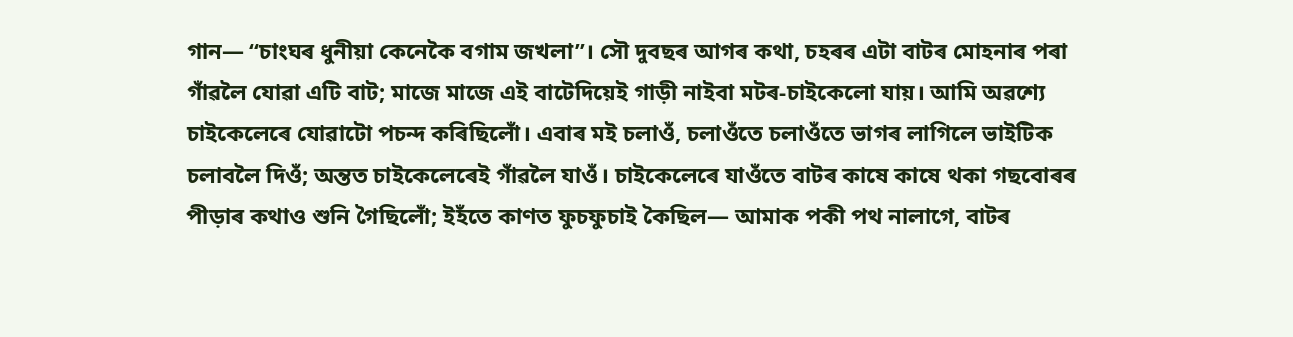গান— “চাংঘৰ ধুনীয়া কেনেকৈ বগাম জখলা”। সৌ দুবছৰ আগৰ কথা, চহৰৰ এটা বাটৰ মোহনাৰ পৰা গাঁৱলৈ যোৱা এটি বাট; মাজে মাজে এই বাটেদিয়েই গাড়ী নাইবা মটৰ-চাইকেলো যায়। আমি অৱশ্যে চাইকেলেৰে যোৱাটো পচন্দ কৰিছিলোঁ। এবাৰ মই চলাওঁ, চলাওঁতে চলাওঁতে ভাগৰ লাগিলে ভাইটিক চলাবলৈ দিওঁ; অন্তত চাইকেলেৰেই গাঁৱলৈ যাওঁ। চাইকেলেৰে যাওঁতে বাটৰ কাষে কাষে থকা গছবোৰৰ পীড়াৰ কথাও শুনি গৈছিলোঁ; ইহঁতে কাণত ফুচফুচাই কৈছিল— আমাক পকী পথ নালাগে, বাটৰ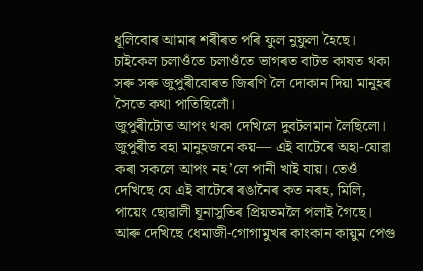ধূলিবোৰ আমাৰ শৰীৰত পৰি ফুল নুফুলা হৈছে। চাইকেল চলাওঁতে চলাওঁতে ভাগৰত বাটত কাষত থকা সৰু সৰু জুপুৰীবোৰত জিৰণি লৈ দোকান দিয়া মানুহৰ সৈতে কথা পাতিছিলোঁ।
জুপুৰীটোত আপং থকা দেখিলে দুবটলমান লৈছিলো। জুপুৰীত বহা মানুহজনে কয়— এই বাটেৰে অহা-যোৱা কৰা সকলে আপং নহ’লে পানী খাই যায়। তেওঁ দেখিছে যে এই বাটেৰে ৰঙানৈৰ কত নৰহ, মিলি, পায়েং ছোৱালী ঘূনাসুতিৰ প্ৰিয়তমলৈ পলাই গৈছে। আৰু দেখিছে ধেমাজী-গোগামুখৰ কাংকান কায়ুম পেগু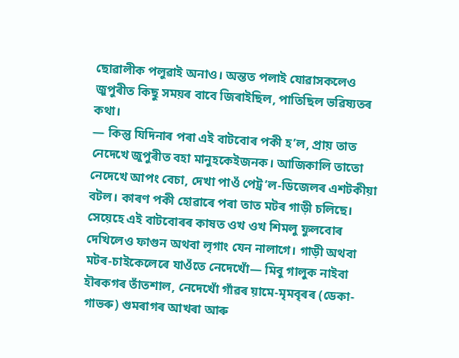ছোৱালীক পলুৱাই অনাও। অন্তত পলাই যোৱাসকলেও জুপুৰীত কিছু সময়ৰ বাবে জিৰাইছিল, পাতিছিল ভৱিষ্যতৰ কথা।
— কিন্তু যিদিনাৰ পৰা এই বাটবোৰ পকী হ’ল, প্ৰায় তাত নেদেখে জুপুৰীত বহা মানুহকেইজনক। আজিকালি তাতো নেদেখে আপং বেচা, দেখা পাওঁ পেট্ৰ’ল-ডিজেলৰ এশটকীয়া বটল। কাৰণ পকী হোৱাৰে পৰা তাত মটৰ গাড়ী চলিছে। সেয়েহে এই বাটবোৰৰ কাষত ওখ ওখ শিমলু ফুলবোৰ দেখিলেও ফাগুন অথবা লৃগাং যেন নালাগে। গাড়ী অথবা মটৰ-চাইকেলেৰে যাওঁতে নেদেখোঁ— মিবু গালুক নাইবা হৗৰকগৰ তাঁতশাল, নেদেখোঁ গাঁৱৰ য়ামে-মৃমবৃৰৰ (ডেকা-গাভৰু) গুমৰাগৰ আখৰা আৰু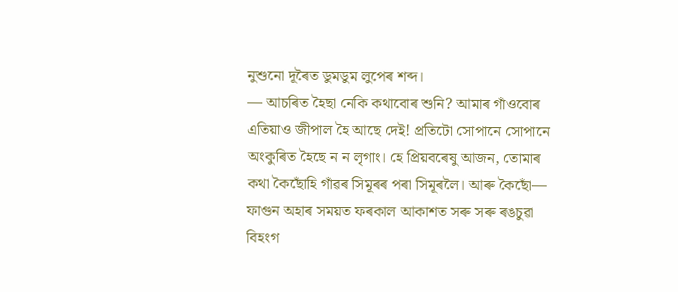নুশুনো দূৰৈত ডুমডুম লুপেৰ শব্দ।
— আচৰিত হৈছা নেকি কথাবোৰ শুনি? আমাৰ গাঁওবোৰ এতিয়াও জীপাল হৈ আছে দেই! প্ৰতিটো সোপানে সোপানে অংকুৰিত হৈছে ন ন লৃগাং। হে প্ৰিয়বৰেষু আজন, তোমাৰ কথা কৈছোঁহি গাঁৱৰ সিমূৰৰ পৰা সিমূৰলৈ। আৰু কৈছোঁ— ফাগুন অহাৰ সময়ত ফৰকাল আকাশত সৰু সৰু ৰঙচুৱা বিহংগ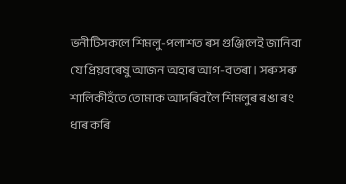ভনীটিসকলে শিমলু-পলাশত ৰস গুঞ্জিলেই জানিবা যে প্ৰিয়বৰেষু আজন অহাৰ আগ-বতৰা। সৰু সৰু শালিকীহঁতে তোমাক আদৰিবলৈ শিমলুৰ ৰঙা ৰং ধাৰ কৰি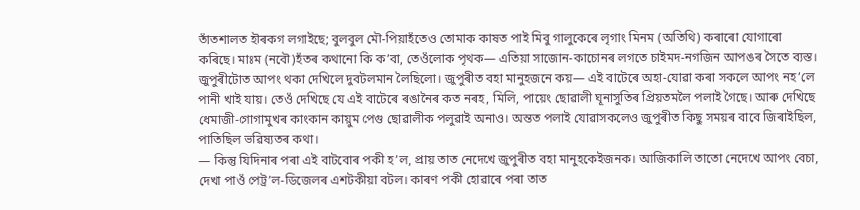তাঁতশালত হৗৰকগ লগাইছে; বুলবুল মৌ-পিয়াহঁতেও তোমাক কাষত পাই মিবু গালুকেৰে লৃগাং মিনম (অতিথি) কৰাৰো যোগাৰো কৰিছে। মাঃম (নবৌ)হঁতৰ কথানো কি ক’বা, তেওঁলোক পৃথক— এতিয়া সাজোন-কাচোনৰ লগতে চাইমদ-নগজিন আপঙৰ সৈতে ব্যস্ত।
জুপুৰীটোত আপং থকা দেখিলে দুবটলমান লৈছিলো। জুপুৰীত বহা মানুহজনে কয়— এই বাটেৰে অহা-যোৱা কৰা সকলে আপং নহ’লে পানী খাই যায়। তেওঁ দেখিছে যে এই বাটেৰে ৰঙানৈৰ কত নৰহ, মিলি, পায়েং ছোৱালী ঘূনাসুতিৰ প্ৰিয়তমলৈ পলাই গৈছে। আৰু দেখিছে ধেমাজী-গোগামুখৰ কাংকান কায়ুম পেগু ছোৱালীক পলুৱাই অনাও। অন্তত পলাই যোৱাসকলেও জুপুৰীত কিছু সময়ৰ বাবে জিৰাইছিল, পাতিছিল ভৱিষ্যতৰ কথা।
— কিন্তু যিদিনাৰ পৰা এই বাটবোৰ পকী হ’ল, প্ৰায় তাত নেদেখে জুপুৰীত বহা মানুহকেইজনক। আজিকালি তাতো নেদেখে আপং বেচা, দেখা পাওঁ পেট্ৰ’ল-ডিজেলৰ এশটকীয়া বটল। কাৰণ পকী হোৱাৰে পৰা তাত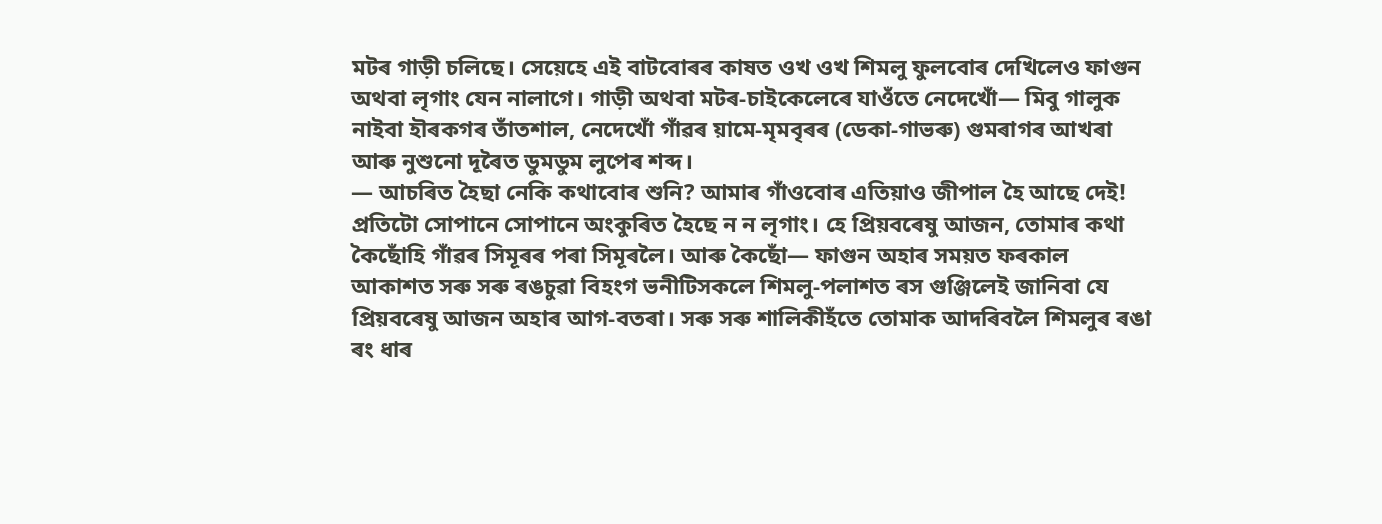মটৰ গাড়ী চলিছে। সেয়েহে এই বাটবোৰৰ কাষত ওখ ওখ শিমলু ফুলবোৰ দেখিলেও ফাগুন অথবা লৃগাং যেন নালাগে। গাড়ী অথবা মটৰ-চাইকেলেৰে যাওঁতে নেদেখোঁ— মিবু গালুক নাইবা হৗৰকগৰ তাঁতশাল, নেদেখোঁ গাঁৱৰ য়ামে-মৃমবৃৰৰ (ডেকা-গাভৰু) গুমৰাগৰ আখৰা আৰু নুশুনো দূৰৈত ডুমডুম লুপেৰ শব্দ।
— আচৰিত হৈছা নেকি কথাবোৰ শুনি? আমাৰ গাঁওবোৰ এতিয়াও জীপাল হৈ আছে দেই! প্ৰতিটো সোপানে সোপানে অংকুৰিত হৈছে ন ন লৃগাং। হে প্ৰিয়বৰেষু আজন, তোমাৰ কথা কৈছোঁহি গাঁৱৰ সিমূৰৰ পৰা সিমূৰলৈ। আৰু কৈছোঁ— ফাগুন অহাৰ সময়ত ফৰকাল আকাশত সৰু সৰু ৰঙচুৱা বিহংগ ভনীটিসকলে শিমলু-পলাশত ৰস গুঞ্জিলেই জানিবা যে প্ৰিয়বৰেষু আজন অহাৰ আগ-বতৰা। সৰু সৰু শালিকীহঁতে তোমাক আদৰিবলৈ শিমলুৰ ৰঙা ৰং ধাৰ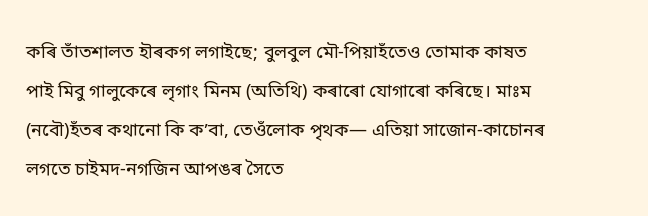কৰি তাঁতশালত হৗৰকগ লগাইছে; বুলবুল মৌ-পিয়াহঁতেও তোমাক কাষত পাই মিবু গালুকেৰে লৃগাং মিনম (অতিথি) কৰাৰো যোগাৰো কৰিছে। মাঃম (নবৌ)হঁতৰ কথানো কি ক’বা, তেওঁলোক পৃথক— এতিয়া সাজোন-কাচোনৰ লগতে চাইমদ-নগজিন আপঙৰ সৈতে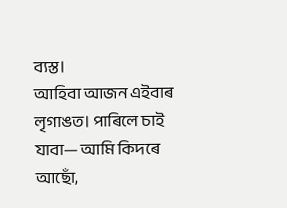ব্যস্ত।
আহিবা আজন এইবাৰ লৃগাঙত। পাৰিলে চাই যাবা— আমি কিদৰে আছোঁ,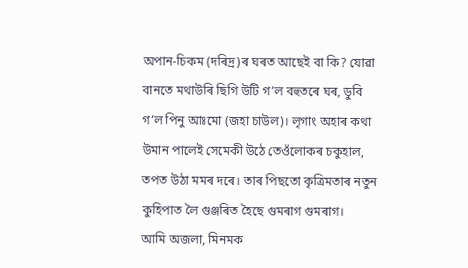অপান-চিকম (দৰিদ্ৰ)ৰ ঘৰত আছেই বা কি? যোৱা বানতে মথাউৰি ছিগি উটি গ’ল বহুতৰে ঘৰ, ডুবি গ’ল পিনু আঃমো (জহা চাউল)। লৃগাং অহাৰ কথা উমান পালেই সেমেকী উঠে তেওঁলোকৰ চকুহাল, তপত উঠা মমৰ দৰে। তাৰ পিছতো কৃত্ৰিমতাৰ নতুন কুহিপাত লৈ গুঞ্জৰিত হৈছে গুমৰাগ গুমৰাগ।
আমি অজলা, মিনমক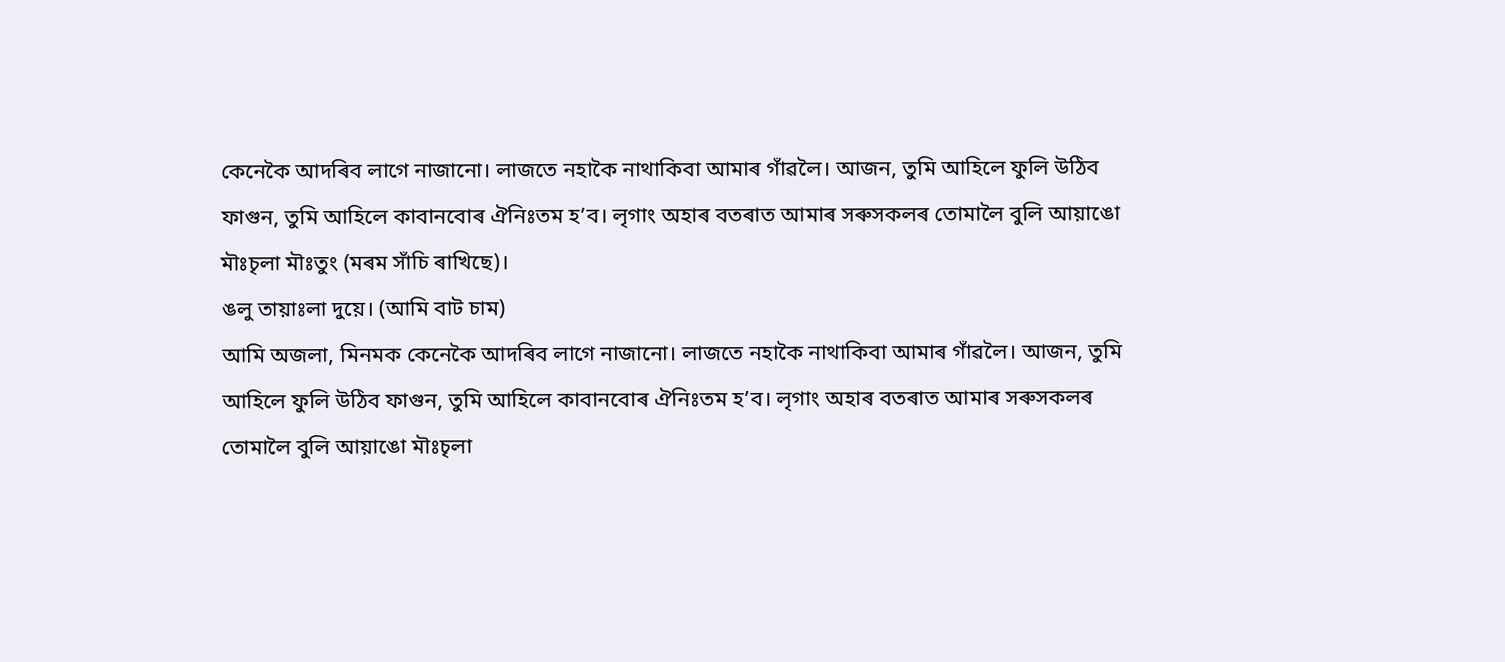কেনেকৈ আদৰিব লাগে নাজানো। লাজতে নহাকৈ নাথাকিবা আমাৰ গাঁৱলৈ। আজন, তুমি আহিলে ফুলি উঠিব ফাগুন, তুমি আহিলে কাবানবোৰ ঐনিঃতম হ’ব। লৃগাং অহাৰ বতৰাত আমাৰ সৰুসকলৰ তোমালৈ বুলি আয়াঙো মৗঃচৃলা মৗঃতুং (মৰম সাঁচি ৰাখিছে)।
ঙলু তায়াঃলা দুয়ে। (আমি বাট চাম)
আমি অজলা, মিনমক কেনেকৈ আদৰিব লাগে নাজানো। লাজতে নহাকৈ নাথাকিবা আমাৰ গাঁৱলৈ। আজন, তুমি আহিলে ফুলি উঠিব ফাগুন, তুমি আহিলে কাবানবোৰ ঐনিঃতম হ’ব। লৃগাং অহাৰ বতৰাত আমাৰ সৰুসকলৰ তোমালৈ বুলি আয়াঙো মৗঃচৃলা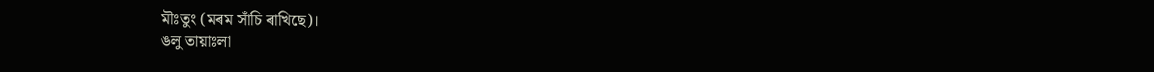মৗঃতুং (মৰম সাঁচি ৰাখিছে)।
ঙলু তায়াঃলা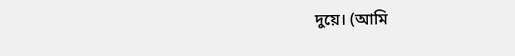দুয়ে। (আমি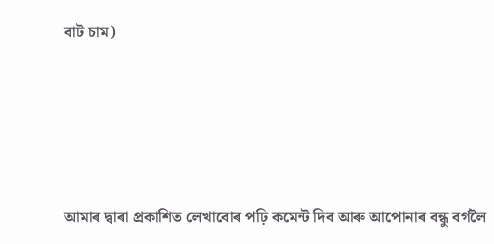বাট চাম)






আমাৰ দ্বাৰা প্ৰকাশিত লেখাবোৰ পঢ়ি কমেন্ট দিব আৰু আপোনাৰ বন্ধু বৰ্গলৈ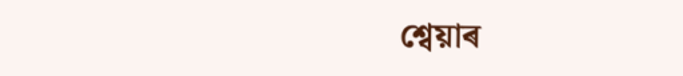শ্বেয়াৰ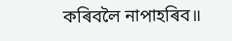কৰিবলৈ নাপাহৰিব॥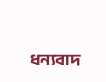ধন্যবাদ